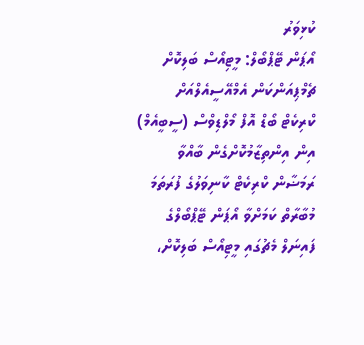ކުޅިވަރު
އޯޕަން ޓޭޕްބޯލް: މީޓިއޯސް ބަލިކޮށް ޗެމްޕިއަންކަން އެމްއޭސީއެލްއަށް
ކްރިކެޓް ބޯޑް އޮފް މޯލްޑިވްސް (ސީބީއެމް) އިން އިންތިޒާމުކޮށްގެން ބާއްވާ ރަމަޟާން ކްރިކެޓް ކާނިވަލުގެ ފުރަތަމަ މުބާރާތް ކަމަށްވާ އޯޕަން ޓޭޕްބޯލްގެ ފައިނަލް މެޗުގައި މީޓިއޯސް ބަލިކޮށް،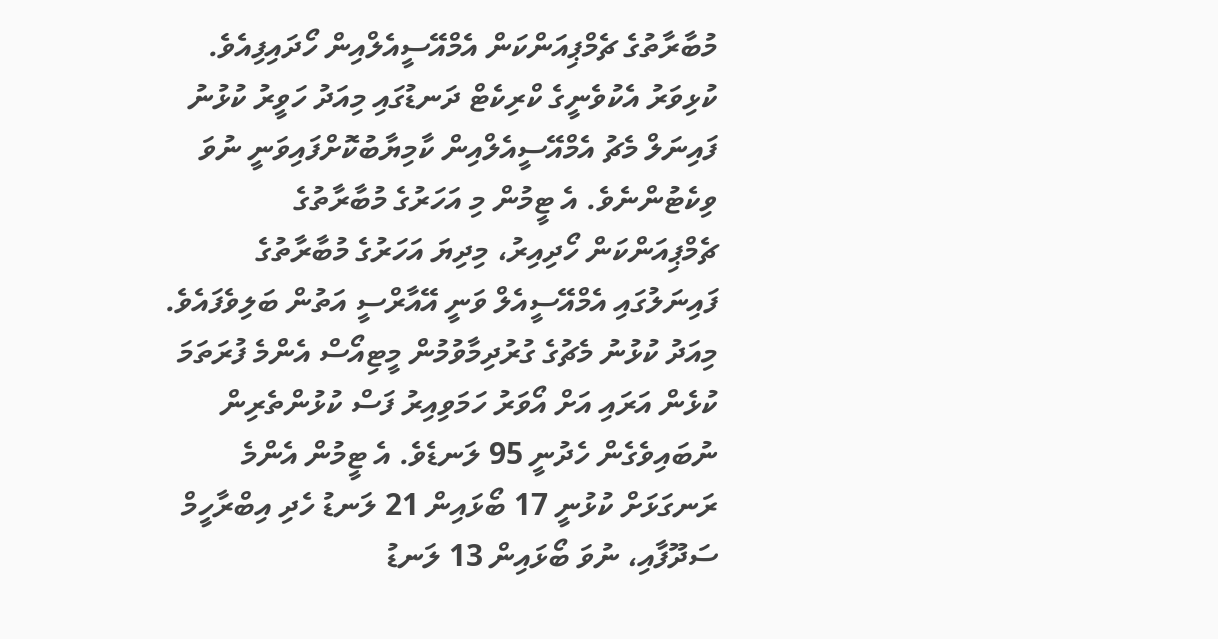މުބާރާތުގެ ޗެމްޕިއަންކަން އެމްއޭސީއެލްއިން ހޯދައިފިއެވެ.
ކުޅިވަރު އެކުވެނީގެ ކްރިކެޓް ދަނޑުގައި މިއަދު ހަވީރު ކުޅުނު ފައިނަލް މެޗު އެމްއޭސީއެލްއިން ކާމިޔާބުކޮށްފައިވަނީ ނުވަ ވިކެޓުންނެވެ. އެ ޓީމުން މި އަހަރުގެ މުބާރާތުގެ ޗެމްޕިއަންކަން ހޯދިއިރު، މިދިޔަ އަހަރުގެ މުބާރާތުގެ ފައިނަލުގައި އެމްއޭސީއެލް ވަނީ އޭއާރްސީ އަތުން ބަލިވެފައެވެ.
މިއަދު ކުޅުނު މެޗުގެ ގުރުދިމާވުމުން މީޓިއޯސް އެންމެ ފުރަތަމަ ކުޅެން އަރައި އަށް އޯވަރު ހަމަވިއިރު ފަސް ކުޅުންތެރިން ނުބައިވެގެން ހެދުނީ 95 ލަނޑެވެ. އެ ޓީމުން އެންމެ ރަނގަޅަށް ކުޅުނީ 17 ބޯޅައިން 21 ލަނޑު ހެދި އިބްރާހީމް ސަދޫފާއި، ނުވަ ބޯޅައިން 13 ލަނޑު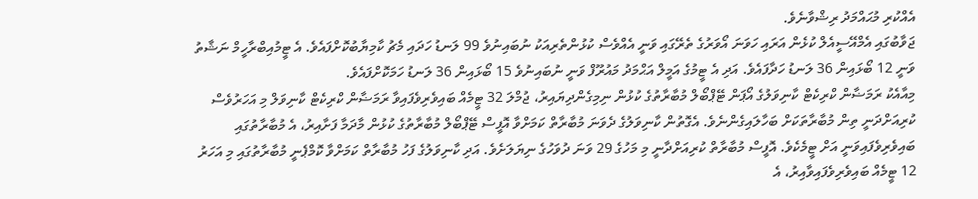އެއްކުރި މުޙައްމަދު ރިޝްވާނެވެ.
ޖަވާބުގައި އެމްއޭސީއެލް ކުޅެން އަރައި ހަވަނަ އޯވަރުގެ ތެރޭގައި ވަނީ އެއްވެސް ކުޅުންތެރިއަކު ނުބައިނުވެ 99 ލަނޑު ހަދައި މެޗު ކާމިޔާބުކޮށްފައެވެ. އެ ޓީމުއިބްރާހީމް ނަޝާތު ވަނީ 12 ބޯޅައިން 36 ލަނޑު ހަދާފައެވެ. އަދި އެ ޓީމުގެ އަމީލް އަޙްމަދު މައުރޫފް ވަނީ ނުބައިނުވެ 15 ބޯޅައިން 36 ލަނޑު ހަމަކޮށްފައެވެ.
މިއާއެކު ރަމަޟާން ކްރިކެޓް ކާނިވަލުގެ އޯޕަން ޓޭޕްބޯލް މުބާރާތުގެ ކުޅުން ނިމިގެންދިޔައިރު، ޖުމްލަ 32 ޓީމެއް ބައިވެރިވެފައިވާ ރަމަޟާން ކްރިކެޓް ކާނިވަލް މި އަހަރުވެސް ކުރިއަށްދަނީ ތިން މުބާރާތަކަށް ބަހާލައިގެންނެވެ. އެގޮތުން ކާނިވަލުގެ ދެވަނަ މުބާރާތް ކަމަށްވާ އޮފީސް ޓޭޕްބޯލް މުބާރާތުގެ ކުޅުން މާދަމާ ފަށާއިރު، އެ މުބާރާތުގައި ބައިވެރިވެފައިވަނީ އަށް ޓީމެކެވެ. އޮފީސް މުބާރާތް ކުރިއަށްދާނީ މި މަހުގެ 29 ވަނަ ދުވަހުގެ ނިޔަލަށެވެ. އަދި ކާނިވަލުގެ ފަހު މުބާރާތް ކަމަށްވާ ކޮމްޕެނީ މުބާރާތުގައި މި އަހަރު 12 ޓީމެއް ބައިވެރިވެފައިވާއިރު، އެ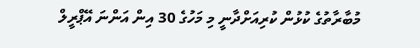މުބާރާތުގެ ކުޅުން ކުރިއަށްދާނީ މި މަހުގެ 30 އިން އަންނަ އޭޕްރީލް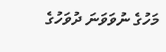މަހުގެ ނުވަވަނަ ދުވަހުގެ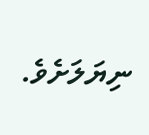ނިޔަލަށެވެ.